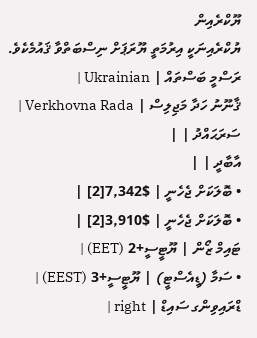ޔޫކްރެއިން
ޔުކްރެއިނަކީ އިރުމަތީ ޔޫރަޕަށް ނިސްބަތްވާ ޤައުމެކެވެ.
ރަސްމީ ބަސްތައް | Ukrainian |
ޤާނޫނު ހަދާ މަޖިލިސް | Verkhovna Rada |
ސަރަޙައްދު | |
އާބާދީ | |
• ބޮލަކަށް ޖެހެނީ | $7,342[2] |
• ބޮލަކަށް ޖެހެނީ | $3,910[2] |
ޓައިމް ޒޯން | ޔޫޓީސީ+2 (EET) |
• ސަމާ (ޑީއެސްޓީ) | ޔޫޓީސީ+3 (EEST) |
ޑްރައިވިންގ ސައިޑް | right |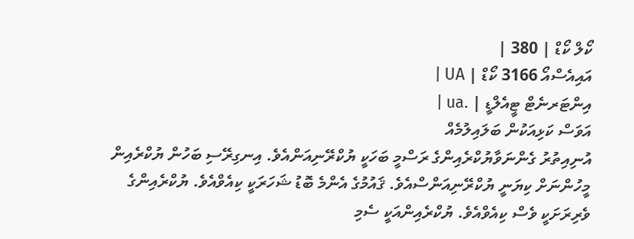ކޯލް ކޯޑް | 380 |
އައިއެސްއޯ 3166 ކޯޑް | UA |
އިންޓަރނެޓް ޓީއެލްޑީ | .ua |
އަވަސް ކަޅިއަކުން ބަލައިލުމެއް
އުނިއިތުރު ގެންނަވާޔުކްރެއިންގެ ރަސްމީ ބަހަކީ ޔުކްރޭނިއަންއެވެ. އިނގިރޭސި ބަހުން ޔުކްރެއިން މީހުންނަށް ކިޔަނީ ޔުކްރޭނިއަންސްއެވެ. ޤައުމުގެ އެންމެ ބޮޑު ޝަހަރަކީ ކިއެވްއެވެ. ޔުކްރެއިންގެ ވެރިރަށަކީ ވެސް ކިއެވްއެވެ. ޔުކްރެއިންއަކީ ސެމި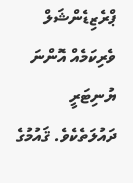ޕްރެޒިޑެންޝަލް ވެރިކަމެއް އޮންނަ ޔުނިޓަރީ ދައުލަތެކެވެ. ޤައުމުގެ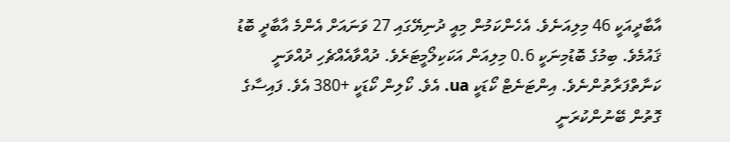އާބާދީއަކީ 46 މިލިއަނެވެ. އެހެންކަމުން މިއީ ދުނިޔޭގައި 27 ވަނައަށް އެންމެ އާބާދީ ބޮޑު ޤައުމެވެ. ބިމުގެ ބޮޑުމިނަކީ 0.6 މިލިއަން އަކަކިލޯމީޓަރެވެ. ދުއްވާއެއްޗެހި ދުއްވަނީ ކަނާތްފަރާތުންނެވެ. އިންޓަނެޓް ކޯޑަކީ ua. އެވެ. ކޯލިން ކޯޑަކީ +380 އެވެ. ފައިސާގެ ގޮތުން ބޭނުންކުރަނީ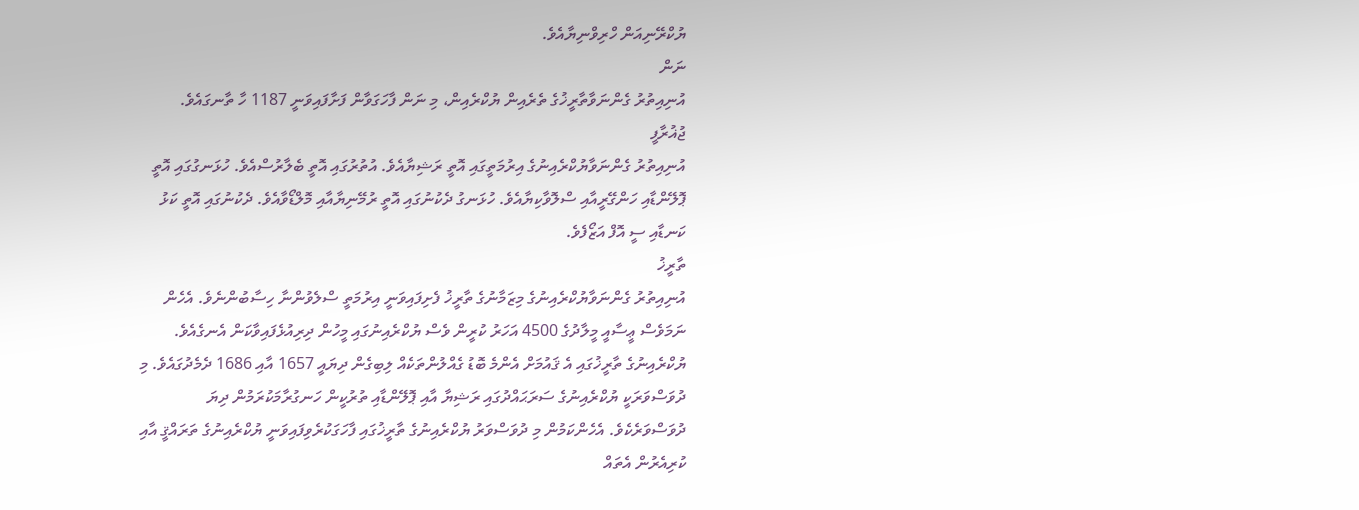ޔުކްރޭނިއަން ހްރިވްނިޔާއެވެ.
ނަން
އުނިއިތުރު ގެންނަވާތާރީޚުގެ ތެރެއިން ޔުކްރެއިން، މި ނަން ފާހަގަވާން ފަށާފައިވަނީ 1187 ހާ ތާނގައެވެ.
ޖުޣުރާފީ
އުނިއިތުރު ގެންނަވާޔުކްރެއިނުގެ އިރުމަތީގައި އޮތީ ރަޝިޔާއެވެ. އުތުރުގައި އޮތީ ބެލާރުސްއެވެ. ހުޅަނގުގައި އޮތީ ޕޮލޭންޑާއި ހަންގޭރީއާއި ސްލޮވާކިޔާއެވެ. ހުޅަނގު ދެކުނުގައި އޮތީ ރުމޭނިޔާއާއި މޮލްޑޯވާއެވެ. ދެކުނުގައި އޮތީ ކަޅު ކަނޑާއި ސީ އޮފް އަޒޯފެވެ.
ތާރީޚު
އުނިއިތުރު ގެންނަވާޔުކްރެއިނުގެ މިޒަމާނުގެ ތާރީޚު ފެށިފައިވަނީ އިރުމަތީ ސްލެވުންނާ ހިސާބުންނެވެ. އެހެން ނަމަވެސް ޢީސާއީ މީލާދުގެ 4500 އަހަރު ކުރީން ވެސް ޔުކްރެއިނުގައި މީހުން ދިރިއުޅެފައިވާކަން އެނގެއެވެ. ޔުކްރެއިނުގެ ތާރީޚުގައި އެ ޤައުމަށް އެންމެ ބޮޑު ގެއްލުންތަކެއް ލިބިގެން ދިޔައީ 1657 އާއި 1686 ދެމެދުގައެވެ. މި ދުވަސްވަރަކީ ޔުކްރެއިނުގެ ސަރަޙައްދުގައި ރަޝިޔާ އާއި ޕޮލޭންޑާއި ތުރުކީން ހަނގުރާމަކުރަމުން ދިޔަ ދުވަސްވަރެކެވެ. އެހެންކަމުން މި ދުވަސްވަރު ޔުކްރެއިނުގެ ތާރީޚުގައި ފާހަގަކުރެވިފައިވަނީ ޔުކްރެއިނުގެ ތަރައްޤީ އާއި ކުރިއެރުން އެތައް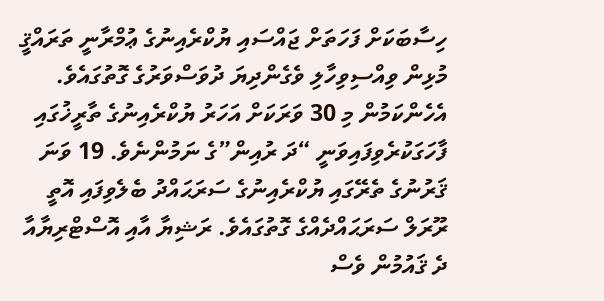ހިސާބަކަށް ފަހަތަށް ޖައްސައި ޔުކްރެއިނުގެ ޢުމްރާނީ ތަރައްޤީ މުޅިން ވިއްސިވިހާލި ވެގެންދިޔަ ދުވަސްވަރުގެ ގޮތުގައެވެ. އެހެންކަމުން މި 30 ވަރަކަށް އަހަރު ޔުކްރެއިނުގެ ތާރީޚުގައި ފާހަގަކުރެވިފައިވަނީ “ދަ ރުއިން”ގެ ނަމުންނެވެ. 19 ވަނަ ޤަރުނުގެ ތެރޭގައި ޔުކްރެއިނުގެ ސަރަޙައްދު ބެލެވިފައި އޮތީ ރޫރަލް ސަރަޙައްދެއްގެ ގޮތުގައެވެ. ރަޝިޔާ އާއި އޮސްޓްރިޔާއާ ދެ ޤައުމުން ވެސް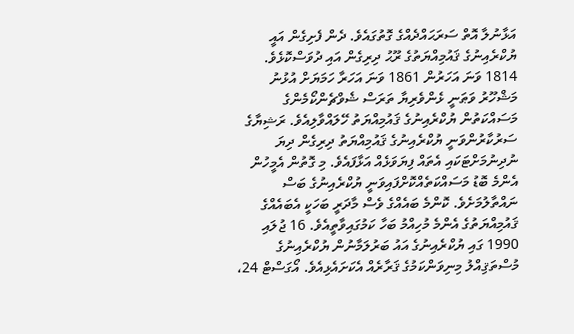އަޅާނުލާ އޮތް ސަރަޙައްދެއްގެ ގޮތުގައެވެ. ދެން ފެށިގެން އައީ ޔުކްރެއިނުގެ ޤައުމިއްޔަތުގެ ރޫޙު ދިރިގެން އައި ދުވަސްކޮޅެވެ. 1814 ވަނަ އަހަރުން 1861 ވަނަ އަހަރާ ހަމަޔަށް އުޅުނު މަޝްހޫރު ވަޠަނީ ޅެންވެރިޔާ ތަރަސް ޝެވްޗެންކޯމެންގެ މަސައްކަތުން ޔުކްރެއިނުގެ ޤައުމިއްޔަތު ހޭލައްވާލިއެވެ. ރަޝިޔާގެ ސަރުކާރުންވަނީ ޔުކްރެއިނުގެ ޤައުމިއްޔަތު ދިރިގެން ދިޔަ ނުދިނުމަށްޓަކައި އެތައް ފިޔަވަޅެއް އަޅާފައެވެ. މި ގޮތުން އެމީހުން އެންމެ ބޮޑު މަސައްކަތެއްކޮށްފައިވަނީ ޔުކްރެއިނުގެ ބަސް ނައްތާލުމަށެވެ. ކޮންމެ ބައެއްގެ ވެސް މާދަރީ ބަހަކީ އެބައެއްގެ ޤައުމިއްޔަތުގެ އެންމެ މުހިއްމު ބަހާ ކަމުގައިވާތީއެވެ. 16 ޖުލައި 1990 ގައި ޔުކްރެއިނުގެ އައު ބަރުލަމާނުން ޔުކްރެއިނުގެ މުސްތަޤިއްލު މިނިވަންކަމުގެ ޤަރާރެއް އެކަށައެޅިއެވެ. އޯގަސްޓް 24،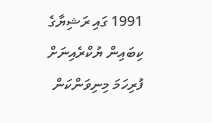1991 ގައި ރަޝިޔާގެ ކިބައިން ޔުކްރެއިނަށް ފުރިހަމަ މިނިވަންކަން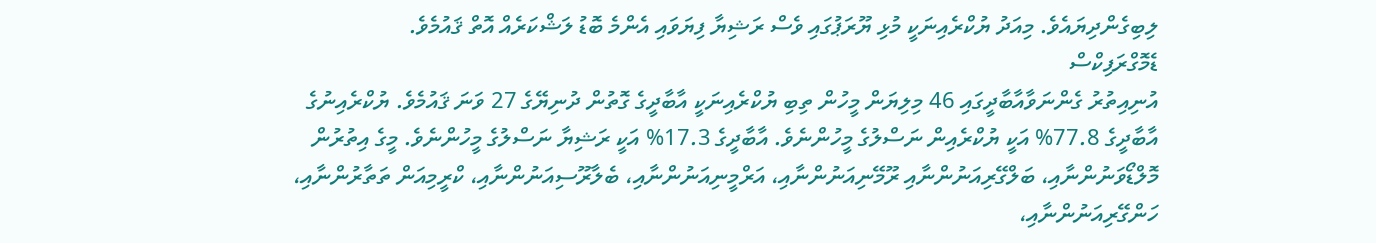ލިބިގެންދިޔައެވެ. މިއަދު ޔުކްރެއިނަކީ މުޅި ޔޫރަޕުގައި ވެސް ރަޝިޔާ ފިޔަވައި އެންމެ ބޮޑު ލަޝްކަރެއް އޮތް ޤައުމެވެ.
ޑެމޮގްރަފިކްސް
އުނިއިތުރު ގެންނަވާއާބާދީގައި 46 މިލިޔަން މީހުން ތިބި ޔުކްރެއިނަކީ އާބާދީގެ ގޮތުން ދުނިޔޭގެ 27 ވަނަ ޤައުމެވެ. ޔުކްރެއިނުގެ އާބާދީގެ 77.8% އަކީ ޔުކްރެއިން ނަސްލުގެ މީހުންނެވެ. އާބާދީގެ 17.3% އަކީ ރަޝިޔާ ނަސްލުގެ މީހުންނެވެ. މީގެ އިތުރުން މޮލްޑޯވަނުންނާއި، ބަލްގޭރިއަނުންނާއި ރޫމޭނިއަނުންނާއި، އަރްމީނިއަނުންނާއި، ބެލާރޫސިއަނުންނާއި، ކްރީމިއަން ތަތާރުންނާއި، ހަންގޭރިއަނުންނާއި،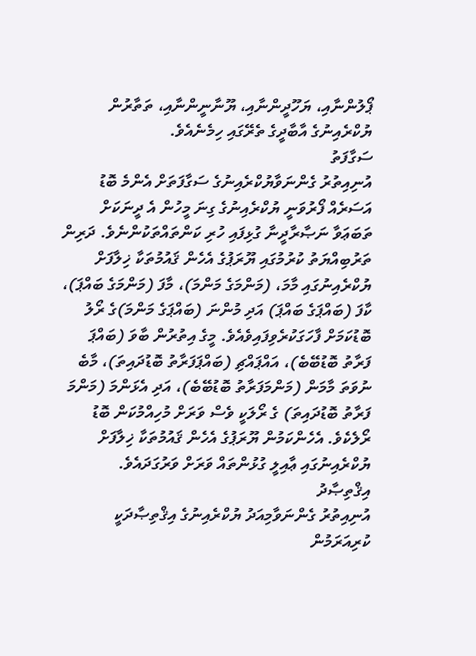ޕޯލުންނާއި، ޔަހޫދީންނާއި، ޔޫނާނީންނާއި، ތަތާރުން ޔުކްރެއިނުގެ އާބާދީގެ ތެރޭގައި ހިމެނެއެވެ.
ސަގާފަތު
އުނިއިތުރު ގެންނަވާޔުކްރެއިނުގެ ސަގާފަތަށް އެންމެ ބޮޑު އަސަރެއް ފޯރުވަނީ ޔުކްރެއިނުގެ ގިނަ މީހުން އެ ދީނަކަށް ތަބަޢަވާ ނަޞާރާދީނާ ގުޅިފައި ހުރި ކަންތައްތަކުންނެވެ. ދަރިން ތަރުބިއްޔަތު ކުރުމުގައި ޔޫރަޕުގެ އެހެން ޤައުމުތަކާ ޚިލާފަށް ޔުކްރެއިނުގައި މާމަ، (މަންމަގެ މަންމަ)، މާފަ (މަންމަގެ ބައްޕަ)، ކާފަ (ބައްޕަގެ ބައްޕަ) އަދި މުންނަ (ބައްޕަގެ މަންމަ)ގެ ރޯލު ބޮޑުކަމަށް ފާހަގަކުރެވިފައިވެއެވެ. މީގެ އިތުރުން ބާވަ (ބައްޕަ ފަރާތު ބޮޑުބޭބެ)، އައްޕައްޗި (ބައްޕަފަރާތު ބޮޑުދައިތަ)، މާބެ ނުވަތަ މާމަން (މަންމަފަރާތު ބޮޑުބޭބެ)، އަދި އެޅަންމަ (މަންމަ ފަރާތު ބޮޑުދައިތަ) ގެ ރޯލަކީ ވެސް ވަރަށް މުހިއްމުކަން ބޮޑު ރޯލެކެވެ. އެހެންކަމުން ޔޫރަޕުގެ އެހެން ޤައުމުތަކާ ޚިލާފަށް ޔުކްރެއިނުގައި ޢާއިލީ ގުޅުންތައް ވަރަށް ވަރުގަދައެވެ.
އިޤްތިޞާދު
އުނިއިތުރު ގެންނަވާމިއަދު ޔުކްރެއިނުގެ އިޤްތިޞާދަކީ ކުރިއަރަމުން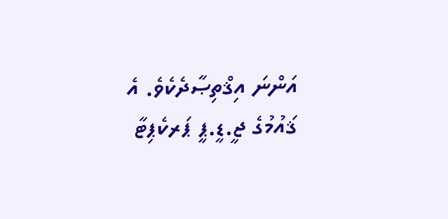އަންނަ އިޤްތިޞާދެކެވެ. އެ ޤައުމުގެ ޖީ.ޑީ.ޕީ ޕަރކެޕިޓާ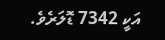އަކީ 7342 ޑޮލަރެވެ.